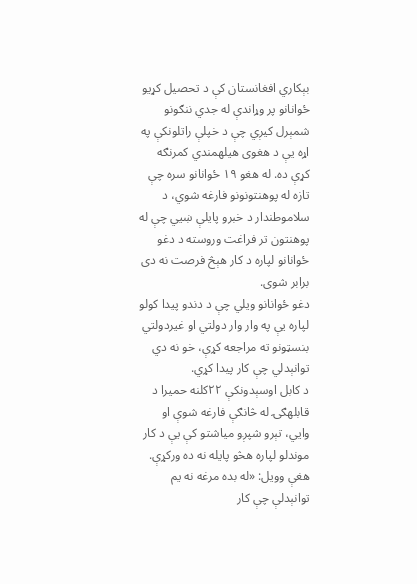بېکاري افغانستان کې د تحصیل کړیو ځوانانو پر وړاندې له جدي ننګونو شمېرل کیږي چې د خپلې راتلونکې په اړه یې د هغوی هیلهمندي کمرنګه کړې ده. له هغو ۱۹ ځوانانو سره چې تازه له پوهنتونونو فارغه شوي، د سلاموطندار د خبرو پایلې ښيي چې له پوهنتون تر فراغت وروسته د دغو ځوانانو لپاره د کار هېڅ فرصت نه دی برابر شوی.
دغو ځوانانو ویلي چې د دندو پیدا کولو لپاره یې په وار وار دولتي او غیردولتي بنسټونو ته مراجعه کړې، خو نه دي توانېدلي چې کار پیدا کړي.
د کابل اوسېدونکې ۲۲کلنه حمیرا د قابلهګۍ له څانګې فارغه شوې او وايي، تېرو شپږو میاشتو کې یې د کار موندلو لپاره هڅو پایله نه ده ورکړې. هغې وویل: «له بده مرغه نه یم توانېدلې چې کار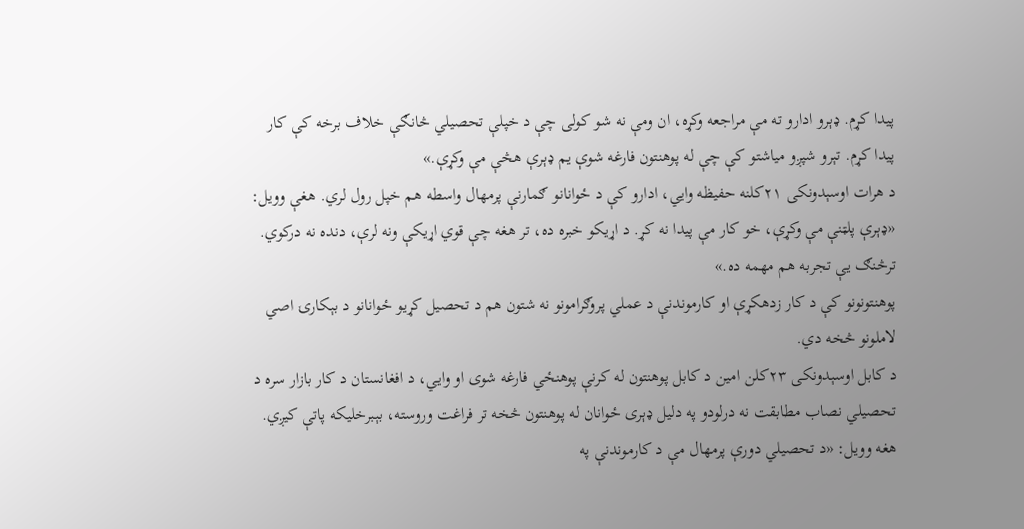پیدا کړم. ډېرو ادارو ته مې مراجعه وکړه، ان ومې نه شو کولی چې د خپلې تحصیلي څانګې خلاف برخه کې کار پیدا کړم. تېرو شپږو میاشتو کې چې له پوهنتون فارغه شوې یم ډېرې هڅې مې وکړې.»
د هرات اوسېدونکی ۲۱کلنه حفیظه وايي، ادارو کې د ځوانانو ګمارنې پرمهال واسطه هم خپل رول لري. هغې وویل: «ډېرې پلټنې مې وکړې، خو کار مې پیدا نه کړ. د اړیکو خبره ده، تر هغه چې قوي اړیکې ونه لرې، دنده نه درکوي. ترڅنګ یې تجربه هم مهمه ده.»
پوهنتونونو کې د کار زدهکړې او کارموندنې د عملي پروګرامونو نه شتون هم د تحصیل کړیو ځوانانو د بېکارۍ اصي لاملونو څخه دي.
د کابل اوسېدونکی ۲۳کلن امین د کابل پوهنتون له کرنې پوهنځي فارغه شوی او وايي، د افغانستان د کار بازار سره د تحصیلي نصاب مطابقت نه درلودو په دلیل ډېری ځوانان له پوهنتون څخه تر فراغت وروسته، بېبرخلیکه پاتې کیږي. هغه وویل: «د تحصیلي دورې پرمهال مې د کارموندنې په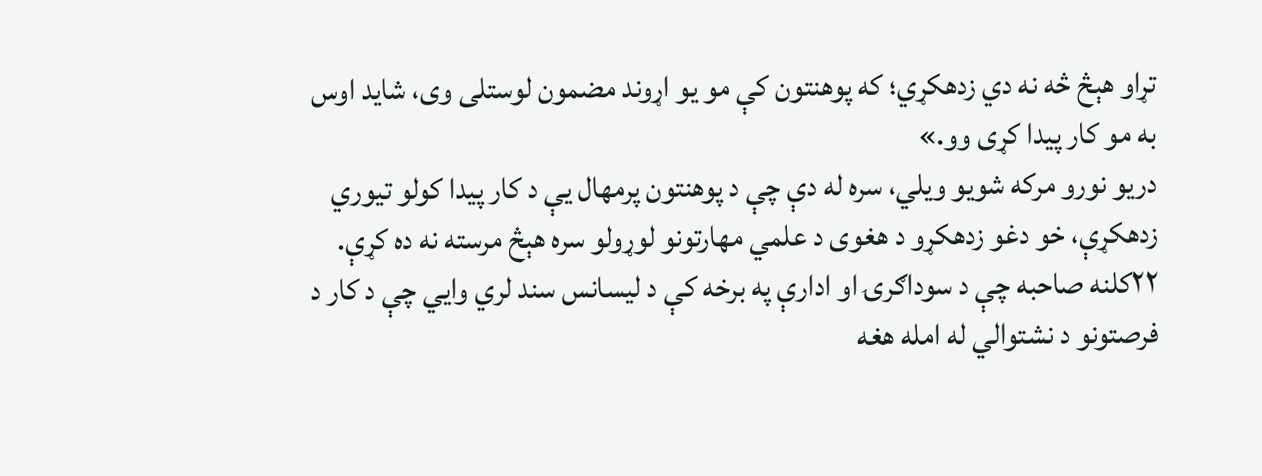تړاو هېڅ څه نه دي زدهکړي؛ که پوهنتون کې مو یو اړوند مضمون لوستلی وی، شاید اوس به مو کار پیدا کړی وو.»
دریو نورو مرکه شویو ویلي، سره له دې چې د پوهنتون پرمهال یې د کار پیدا کولو تیوري زدهکړې، خو دغو زدهکړو د هغوی د علمي مهارتونو لوړولو سره هېڅ مرسته نه ده کړې.
۲۲کلنه صاحبه چې د سوداګرۍ او ادارې په برخه کې د لیسانس سند لري وايي چې د کار د فرصتونو د نشتوالي له امله هغه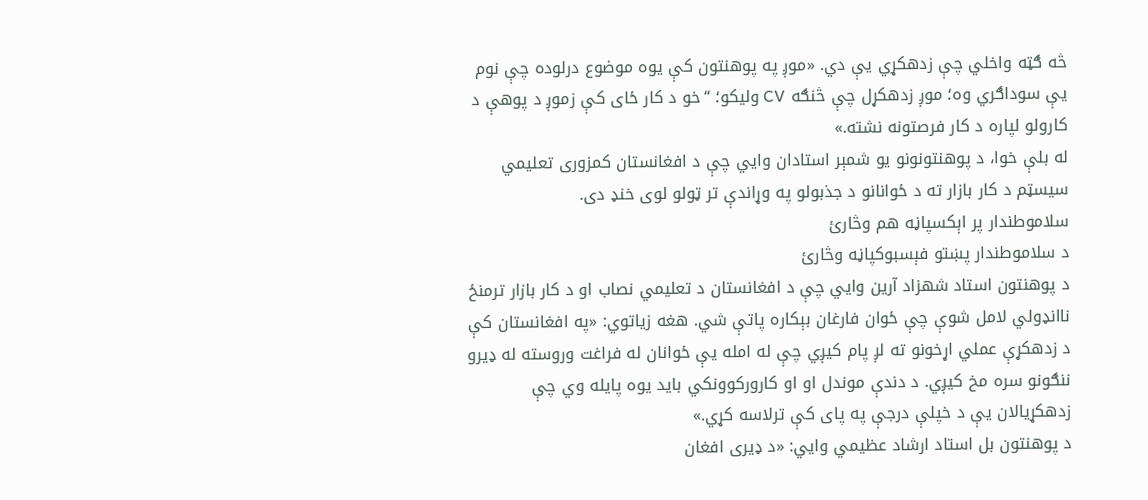څه ګټه واخلي چې زدهکړي یې دي. «موږ په پوهنتون کې یوه موضوع درلوده چې نوم یې سوداګري وه؛ موږ زدهکړل چې څنګه CV ولیکو؛ “خو د کار ځای کې زموږ د پوهې د کارولو لپاره د کار فرصتونه نشته.»
له بلې خوا، د پوهنتونونو یو شمېر استادان وايي چې د افغانستان کمزوری تعلیمي سیسټم د کار بازار ته د ځوانانو د جذبولو په وړاندې تر ټولو لوی خنډ دی.
سلاموطندار پر اېکسپاڼه هم وڅارئ
د سلاموطندار پښتو فېسبوکپاڼه وڅارئ
د پوهنتون استاد شهزاد آرین وايي چې د افغانستان د تعلیمي نصاب او د کار بازار ترمنځ ناانډولي لامل شوې چې ځوان فارغان بېکاره پاتې شي. هغه زیاتوي: «په افغانستان کې د زدهکړې عملي اړخونو ته لږ پام کیږي چې له امله یې ځوانان له فراغت وروسته له ډیرو ننګونو سره مخ کیږي. د دندې موندل او او کارورکوونکي باید یوه پایله وي چې زدهکړیالان یې د خپلې درجې په پای کې ترلاسه کړي.»
د پوهنتون بل استاد ارشاد عظیمي وايي: «د ډیری افغان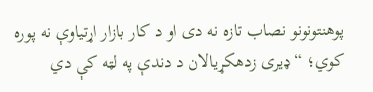پوهنتونونو نصاب تازه نه دی او د کار بازار اړتیاوې نه پوره کوي؛ “ډیری زدهکړیالان د دندې په لټه کې دي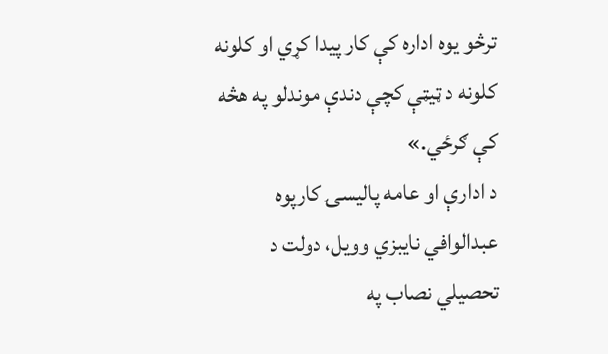ترڅو یوه اداره کې کار پیدا کړي او کلونه کلونه د ټیټې کچې دندې موندلو په هڅه کې ګرځي.»
د ادارې او عامه پالیسۍ کارپوه عبدالوافي نایبزي وویل، دولت د تحصیلي نصاب په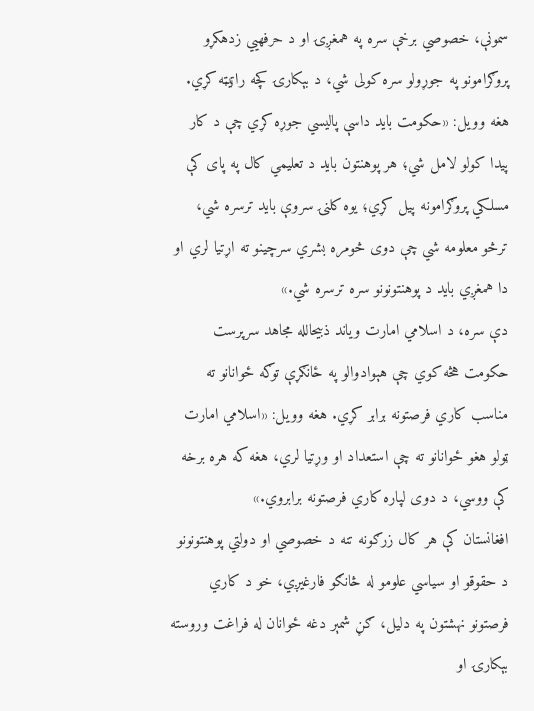سمونې، خصوصي برخې سره په همغږۍ او د حرفهيي زدهکړو پروګرامونو په جوړولو سره کولی شي، د بېکارۍ کچه راټيټه کړي. هغه وویل: «حکومت باید داسې پالیسي جوړه کړي چې د کار پیدا کولو لامل شي؛ هر پوهنتون باید د تعلیمي کال په پای کې مسلکي پروګرامونه پیل کړي؛ یوه کلنۍ سروې باید ترسره شي، ترڅو معلومه شي چې دوی څومره بشري سرچینو ته اړتیا لري او دا همغږي باید د پوهنتونونو سره ترسره شي.»
دې سره، د اسلامي امارت ویاند ذبیحالله مجاهد سرپرست حکومت هڅه کوي چې هېوادوالو په ځانګړې توګه ځوانانو ته مناسب کاري فرصتونه برابر کړي. هغه وویل: «اسلامي امارت ټولو هغو ځوانانو ته چې استعداد او وړتیا لري، هغه که هره برخه کې ووسي، د دوی لپاره کاري فرصتونه برابروي.»
افغانستان کې هر کال زرګونه تنه د خصوصي او دولتي پوهنتونونو د حقوقو او سیاسي علومو له څانګو فارغیږي، خو د کاري فرصتونو نهشتون په دلیل، ګڼ شمېر دغه ځوانان له فراغت وروسته بېکارۍ او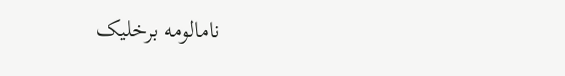نامالومه برخلیک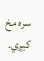سره مخ کیږي.